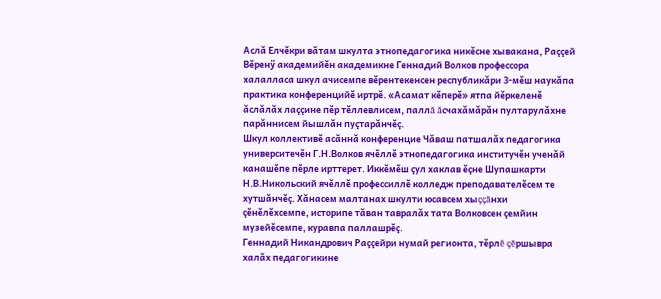Аслă Елчĕкри вăтам шкулта этнопедагогика никĕсне хывакана, Раççей Вĕренÿ академийĕн академикне Геннадий Волков профессора халалласа шкул ачисемпе вĕрентекенсен республикăри 3-мĕш наукăпа практика конференцийĕ иртрĕ. «Асамат кĕперĕ» ятпа йĕркеленĕ ăслăлăх лаççине пĕр тĕллевлисем, паллă ăсчахăмăрăн пултарулăхне парăннисем йышлăн пуçтарăнчĕç.
Шкул коллективĕ асăннă конференцие Чăваш патшалăх педагогика университечĕн Г.Н.Волков ячĕллĕ этнопедагогика институчĕн ученăй канашĕпе пĕрле ирттерет. Иккĕмĕш çул хаклав ĕçне Шупашкарти Н.В.Никольский ячĕллĕ профессиллĕ колледж преподавателĕсем те хутшăнчĕç. Хăнасем малтанах шкулти юсавсем хыççăнхи çĕнĕлĕхсемпе, историпе тăван тавралăх тата Волковсен çемйин музейĕсемпе, куравпа паллашрĕç.
Геннадий Никандрович Раççейри нумай регионта, тĕрлĕ çĕршывра халăх педагогикине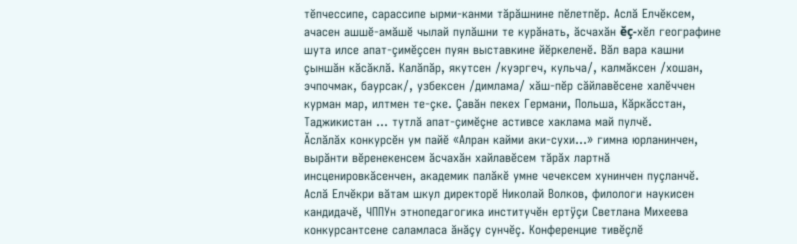тĕпчессипе, сарассипе ырми-канми тăрăшнине пĕлетпĕр. Аслă Елчĕксем, ачасен ашшĕ-амăшĕ чылай пулăшни те курăнать, ăсчахăн ĕç-хĕл географине шута илсе апат-çимĕçсен пуян выставкине йĕркеленĕ. Вăл вара кашни çыншăн кăсăклă. Калăпăр, якутсен /куэргеч, кульча/, калмăксен /хошан, эчпочмак, баурсак/, узбексен /димлама/ хăш-пĕр сăйлавĕсене халĕччен курман мар, илтмен те-çке. Çавăн пекех Германи, Польша, Кăркăсстан, Таджикистан … тутлă апат-çимĕçне астивсе хаклама май пулчĕ.
Ăслăлăх конкурсĕн ум пайĕ «Алран кайми аки-сухи…» гимна юрланинчен, вырăнти вĕренекенсем ăсчахăн хайлавĕсем тăрăх лартнă инсценировкăсенчен, академик палăкĕ умне чечексем хунинчен пуçланчĕ. Аслă Елчĕкри вăтам шкул директорĕ Николай Волков, филологи наукисен кандидачĕ, ЧППУн этнопедагогика институчĕн ертÿçи Светлана Михеева конкурсантсене саламласа ăнăçу сунчĕç. Конференцие тивĕçлĕ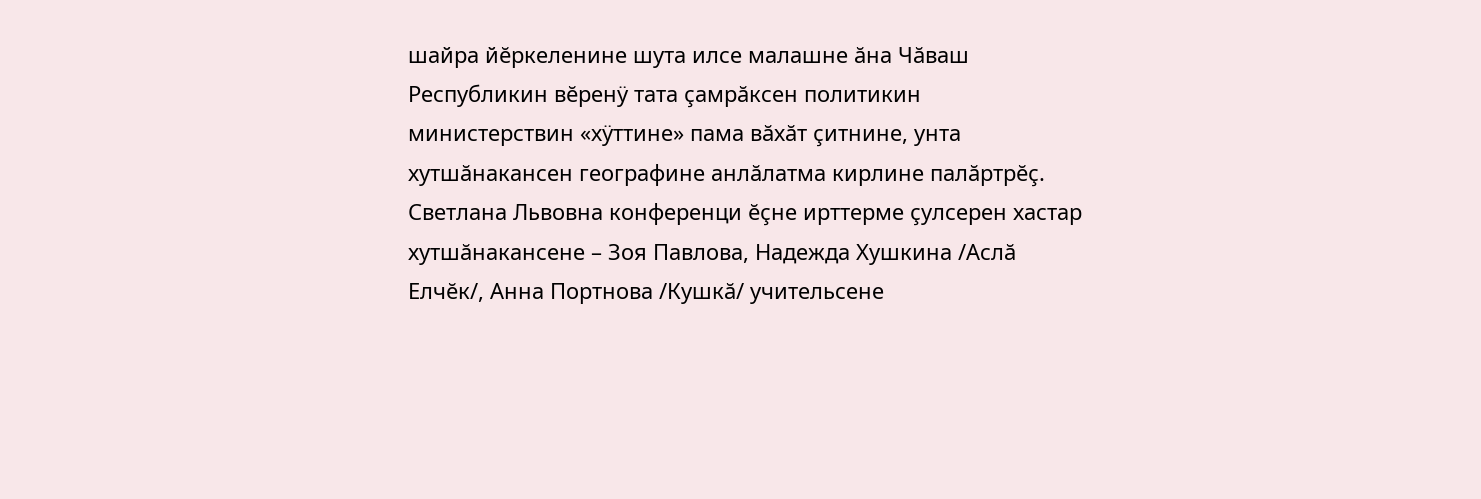шайра йĕркеленине шута илсе малашне ăна Чăваш Республикин вĕренÿ тата çамрăксен политикин министерствин «хÿттине» пама вăхăт çитнине, унта хутшăнакансен географине анлăлатма кирлине палăртрĕç. Светлана Львовна конференци ĕçне ирттерме çулсерен хастар хутшăнакансене – Зоя Павлова, Надежда Хушкина /Аслă Елчĕк/, Анна Портнова /Кушкă/ учительсене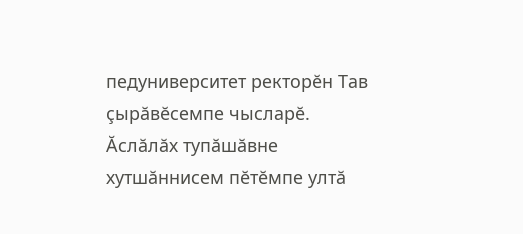педуниверситет ректорĕн Тав çырăвĕсемпе чысларĕ.
Ăслăлăх тупăшăвне хутшăннисем пĕтĕмпе ултă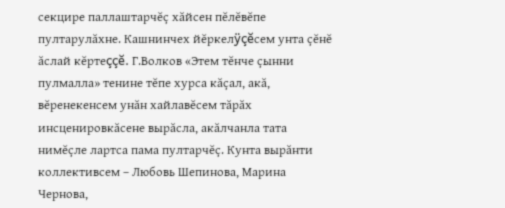секцире паллаштарчĕç хăйсен пĕлĕвĕпе пултарулăхне. Кашнинчех йĕркелÿçĕсем унта çĕнĕ ăслай кĕртеççĕ. Г.Волков «Этем тĕнче çынни пулмалла» тенине тĕпе хурса кăçал, акă, вĕренекенсем унăн хайлавĕсем тăрăх инсценировкăсене вырăсла, акăлчанла тата нимĕçле лартса пама пултарчĕç. Кунта вырăнти коллективсем – Любовь Шепинова, Марина Чернова,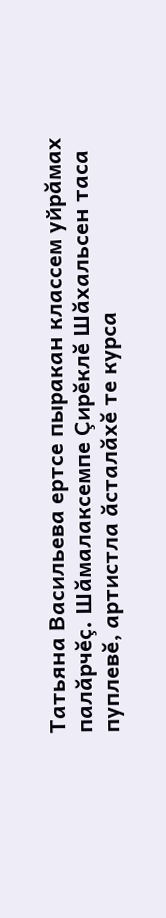Татьяна Васильева ертсе пыракан классем уйрăмах палăрчĕç. Шăмалаксемпе Çирĕклĕ Шăхальсен таса пуплевĕ, артистла ăсталăхĕ те курса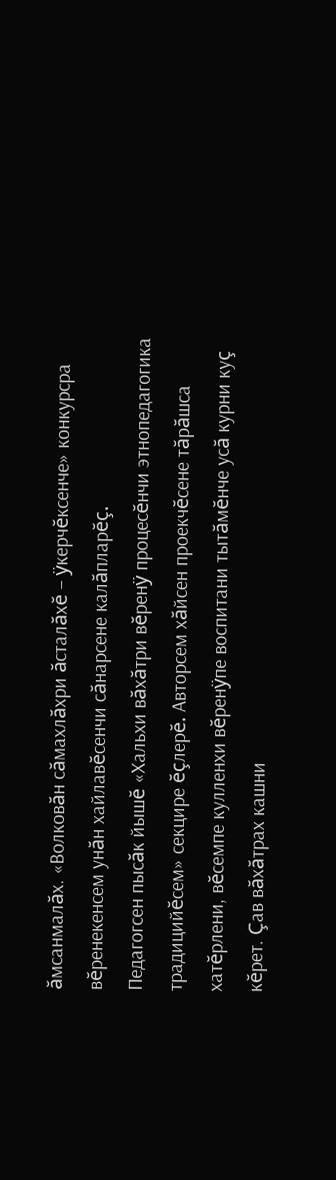ăмсанмалăх. «Волковăн сăмахлăхри ăсталăхĕ – ÿкерчĕксенче» конкурсра вĕренекенсем унăн хайлавĕсенчи сăнарсене калăпларĕç.
Педагогсен пысăк йышĕ «Хальхи вăхăтри вĕренÿ процесĕнчи этнопедагогика традицийĕсем» секцире ĕçлерĕ. Авторсем хăйсен проекчĕсене тăрăшса хатĕрлени, вĕсемпе кулленхи вĕренÿпе воспитани тытăмĕнче усă курни куç кĕрет. Çав вăхăтрах кашни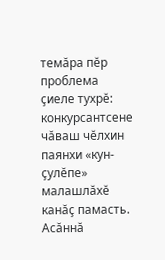темăра пĕр проблема çиеле тухрĕ: конкурсантсене чăваш чĕлхин паянхи «кун-çулĕпе» малашлăхĕ канăç памасть.
Асăннă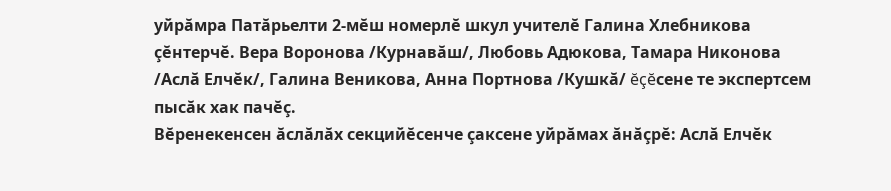уйрăмра Патăрьелти 2-мĕш номерлĕ шкул учителĕ Галина Хлебникова çĕнтерчĕ. Вера Воронова /Курнавăш/, Любовь Адюкова, Тамара Никонова /Аслă Елчĕк/, Галина Веникова, Анна Портнова /Кушкă/ ĕçĕсене те экспертсем пысăк хак пачĕç.
Вĕренекенсен ăслăлăх секцийĕсенче çаксене уйрăмах ăнăçрĕ: Аслă Елчĕк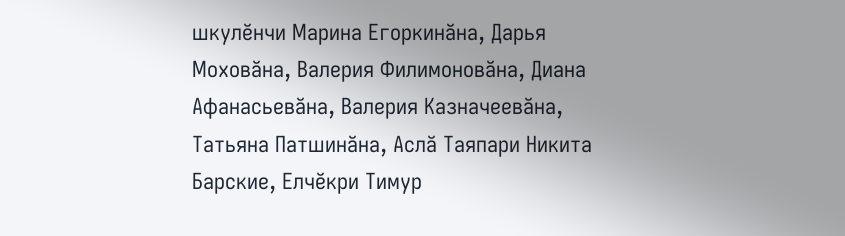шкулĕнчи Марина Егоркинăна, Дарья Моховăна, Валерия Филимоновăна, Диана Афанасьевăна, Валерия Казначеевăна, Татьяна Патшинăна, Аслă Таяпари Никита Барские, Елчĕкри Тимур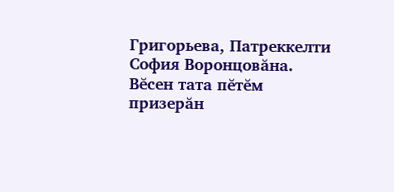Григорьева, Патреккелти София Воронцовăна. Вĕсен тата пĕтĕм призерăн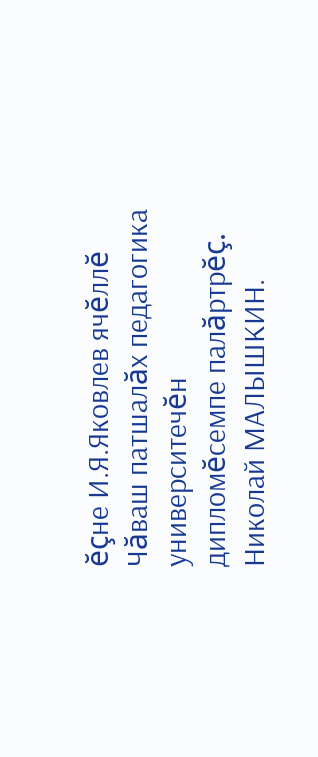ĕçне И.Я.Яковлев ячĕллĕ Чăваш патшалăх педагогика университечĕн дипломĕсемпе палăртрĕç.
Николай МАЛЫШКИН.